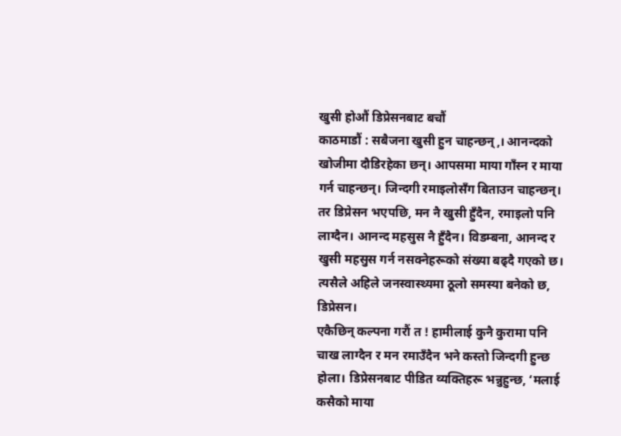खुसी होऔं डिप्रेसनबाट बचौं
काठमाडौं : सबैजना खुसी हुन चाहन्छन्,। आनन्दको खोजीमा दौडिरहेका छन्। आपसमा माया गाँस्न र माया गर्न चाहन्छन्। जिन्दगी रमाइलोसँग बिताउन चाहन्छन्। तर डिप्रेसन भएपछि, मन नै खुसी हुँदैन, रमाइलो पनि लाग्दैन। आनन्द महसुस नै हुँदैन। विडम्बना, आनन्द र खुसी महसुस गर्न नसक्नेहरूको संख्या बढ्दै गएको छ। त्यसैले अहिले जनस्वास्थ्यमा ठूलो समस्या बनेको छ, डिप्रेसन।
एकैछिन् कल्पना गरौं त ! हामीलाई कुनै कुरामा पनि चाख लाग्दैन र मन रमाउँदैन भने कस्तो जिन्दगी हुन्छ होला। डिप्रेसनबाट पीडित व्यक्तिहरू भन्नुहुन्छ, ‘मलाई कसैको माया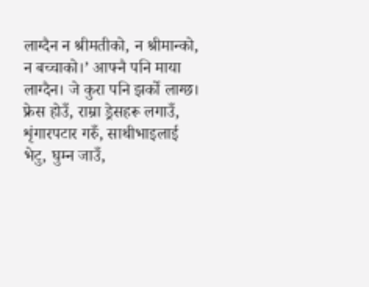लाग्दैन न श्रीमतीको, न श्रीमान्को, न बच्चाको।’ आफ्नै पनि माया लाग्दैन। जे कुरा पनि झर्को लाग्छ। फ्रेस होउँ, राम्रा ड्रेसहरू लगाउँ, शृंगारपटार गरुँ, साथीभाइलाई भेटु, घुम्न जाउँ,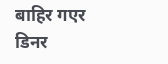बाहिर गएर डिनर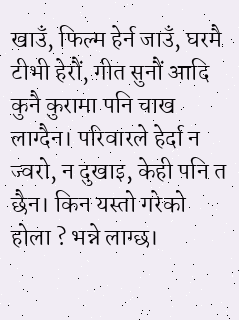खाउँ, फिल्म हेर्न जाउँ, घरमै टीभी हेरौं, गीत सुनौं आदि कुनै कुरामा पनि चाख लाग्दैन। परिवारले हेर्दा न ज्वरो, न दुखाइ, केही पनि त छैन। किन यस्तो गरेको होला ? भन्ने लाग्छ।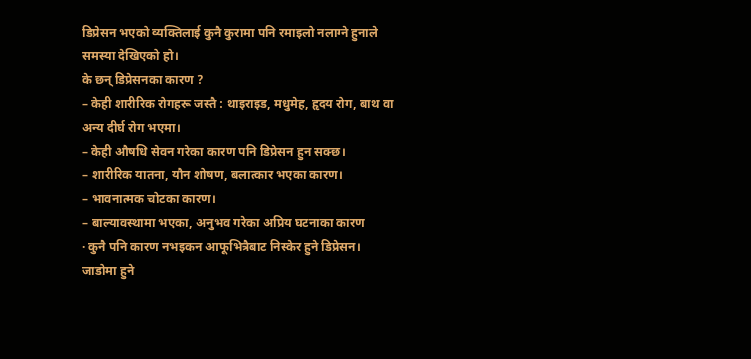डिप्रेसन भएको व्यक्तिलाई कुनै कुरामा पनि रमाइलो नलाग्ने हुनाले समस्या देखिएको हो।
के छन् डिप्रेसनका कारण ?
– केही शारीरिक रोगहरू जस्तै : थाइराइड, मधुमेह, हृदय रोग, बाथ वा अन्य दीर्घ रोग भएमा।
– केही औषधि सेवन गरेका कारण पनि डिप्रेसन हुन सक्छ।
– शारीरिक यातना, यौन शोषण, बलात्कार भएका कारण।
– भावनात्मक चोटका कारण।
– बाल्यावस्थामा भएका, अनुभव गरेका अप्रिय घटनाका कारण
· कुनै पनि कारण नभइकन आफूभित्रैबाट निस्केर हुने डिप्रेसन।
जाडोमा हुने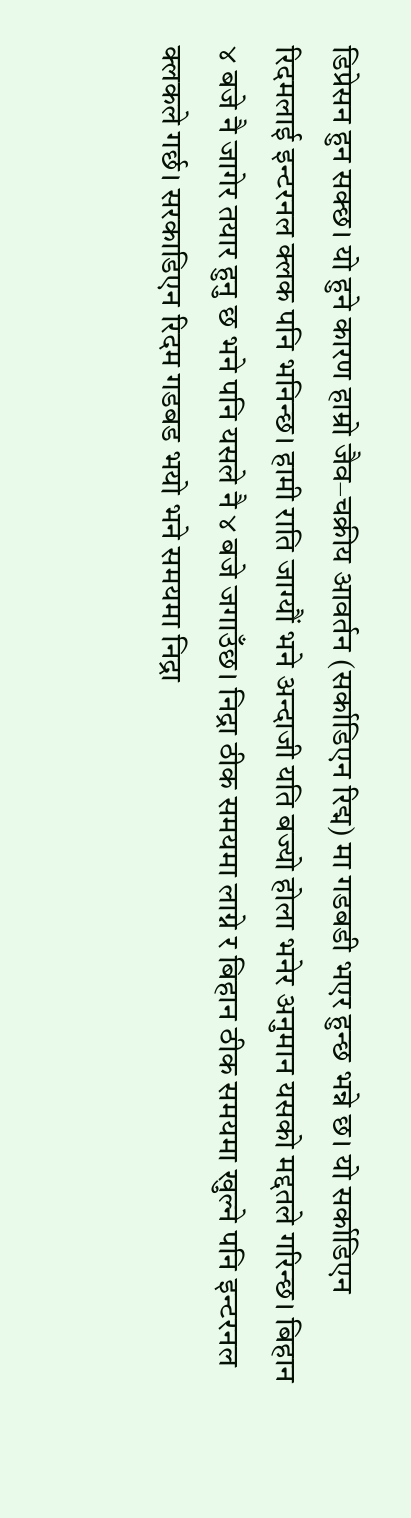डिप्रेसन हुन सक्छ। यो हुने कारण हाम्रो जैव–चक्रीय आवर्तन (सर्काडिएन रिद्म) मा गडबडी भएर हुन्छ भन्ने छ। यो सर्काडिएन रिदमलाई इन्टरनल क्लक पनि भनिन्छ। हामी राति जाग्यौं भने अन्दाजी यति बज्यो होला भनेर अनुमान यसको मद्दतले गरिन्छ। बिहान ४ बजे नै जागेर तयार हुनु छ भने पनि यसले नै ४ बजे जगाउँछ। निद्रा ठीक समयमा लाग्ने र बिहान ठीक समयमा खुल्ने पनि इन्टरनल क्लकले गर्छ। सरकाडिएन रिदम गडबड भयो भने समयमा निद्रा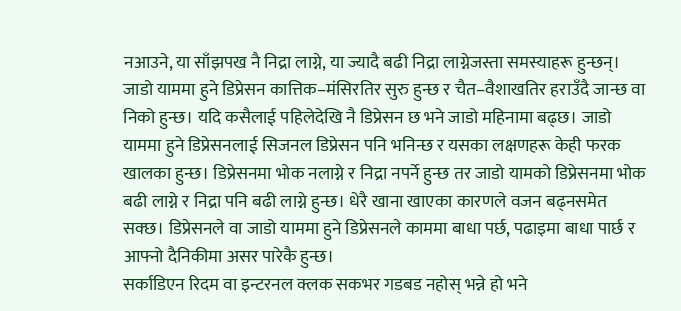नआउने, या साँझपख नै निद्रा लाग्ने, या ज्यादै बढी निद्रा लाग्नेजस्ता समस्याहरू हुन्छन्।
जाडो याममा हुने डिप्रेसन कात्तिक–मंसिरतिर सुरु हुन्छ र चैत–वैशाखतिर हराउँदै जान्छ वा निको हुन्छ। यदि कसैलाई पहिलेदेखि नै डिप्रेसन छ भने जाडो महिनामा बढ्छ। जाडो याममा हुने डिप्रेसनलाई सिजनल डिप्रेसन पनि भनिन्छ र यसका लक्षणहरू केही फरक खालका हुन्छ। डिप्रेसनमा भोक नलाग्ने र निद्रा नपर्ने हुन्छ तर जाडो यामको डिप्रेसनमा भोक बढी लाग्ने र निद्रा पनि बढी लाग्ने हुन्छ। धेरै खाना खाएका कारणले वजन बढ्नसमेत सक्छ। डिप्रेसनले वा जाडो याममा हुने डिप्रेसनले काममा बाधा पर्छ, पढाइमा बाधा पार्छ र आफ्नो दैनिकीमा असर पारेकै हुन्छ।
सर्काडिएन रिदम वा इन्टरनल क्लक सकभर गडबड नहोस् भन्ने हो भने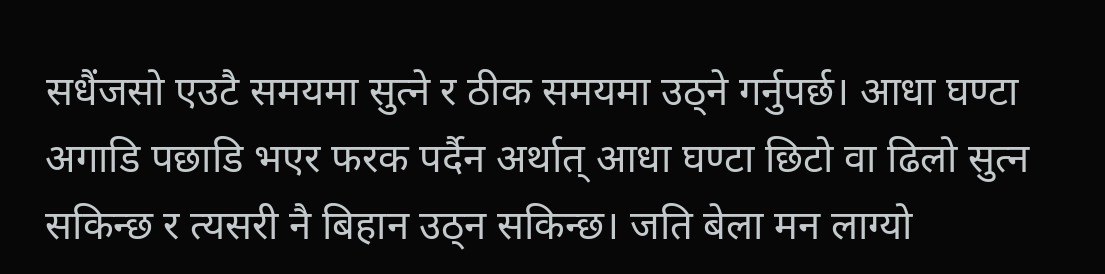सधैंजसो एउटै समयमा सुत्ने र ठीक समयमा उठ्ने गर्नुपर्छ। आधा घण्टा अगाडि पछाडि भएर फरक पर्दैन अर्थात् आधा घण्टा छिटो वा ढिलो सुत्न सकिन्छ र त्यसरी नै बिहान उठ्न सकिन्छ। जति बेला मन लाग्यो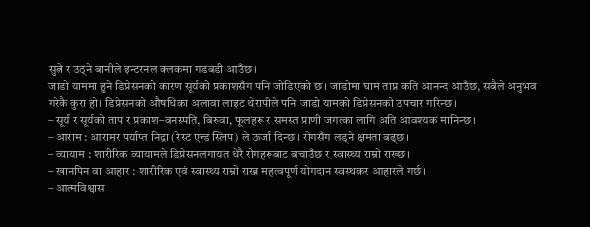सुत्ने र उठ्ने बानीले इन्टरनल क्लकमा गडबडी आउँछ।
जाडो याममा हुने डिप्रेसनको कारण सूर्यको प्रकाशसँग पनि जोडिएको छ। जाडोमा घाम ताप्न कति आनन्द आउँछ, सबैले अनुभव गरेकै कुरा हो। डिप्रेसनको औषधिका अलावा लाइट थेरापीले पनि जाडो यामको डिप्रेसनको उपचार गरिन्छ।
– सूर्य र सूर्यको ताप र प्रकाश–वनस्पति, बिरुवा, फूलहरू र समस्त प्राणी जगत्का लागि अति आवश्यक मानिन्छ।
– आराम : आरामर पर्याप्त निद्रा (रेस्ट एन्ड स्लिप) ले ऊर्जा दिन्छ। रोगसँग लड्ने क्षमता बढ्छ।
– व्यायाम : शारीरिक व्यायामले डिप्रेसनलगायत धेरै रोगहरूबाट बचाउँछ र स्वास्थ्य राम्रो राख्छ।
– खानपिन वा आहार : शारीरिक एवं स्वास्थ्य राम्रो राख्न महत्वपूर्ण योगदान स्वस्थकर आहारले गर्छ।
– आत्मविश्वास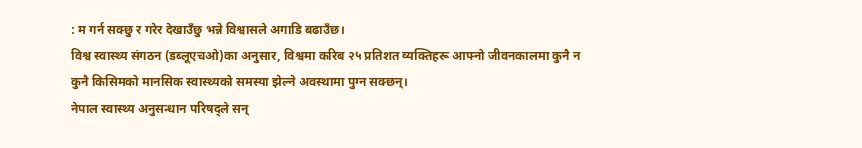: म गर्न सक्छु र गरेर देखाउँछु भन्ने विश्वासले अगाडि बढाउँछ।
विश्व स्वास्थ्य संगठन (डब्लूएचओ)का अनुसार, विश्वमा करिब २५ प्रतिशत व्यक्तिहरू आफ्नो जीवनकालमा कुनै न कुनै किसिमको मानसिक स्वास्थ्यको समस्या झेल्ने अवस्थामा पुग्न सक्छन्।
नेपाल स्वास्थ्य अनुसन्धान परिषद्ले सन्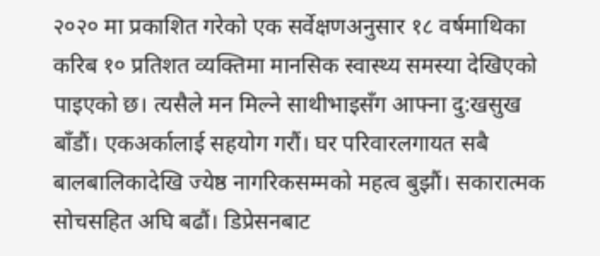२०२० मा प्रकाशित गरेको एक सर्वेक्षणअनुसार १८ वर्षमाथिका करिब १० प्रतिशत व्यक्तिमा मानसिक स्वास्थ्य समस्या देखिएको पाइएको छ। त्यसैले मन मिल्ने साथीभाइसँग आफ्ना दु:खसुख बाँडौं। एकअर्कालाई सहयोग गरौं। घर परिवारलगायत सबै बालबालिकादेखि ज्येष्ठ नागरिकसम्मको महत्व बुझौं। सकारात्मक सोचसहित अघि बढौं। डिप्रेसनबाट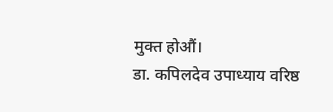मुक्त होऔं।
डा. कपिलदेव उपाध्याय वरिष्ठ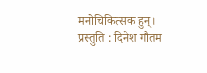मनोचिकित्सक हुन्।
प्रस्तुति : दिनेश गौतम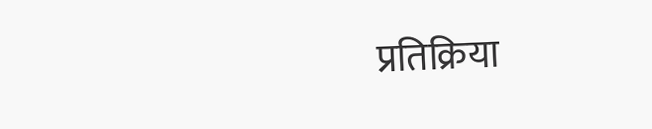प्रतिक्रिया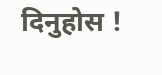दिनुहोस !